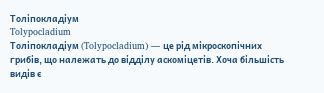Толіпокладіум
Tolypocladium
Толіпокладіум (Tolypocladium) — це рід мікроскопічних грибів, що належать до відділу аскоміцетів. Хоча більшість видів є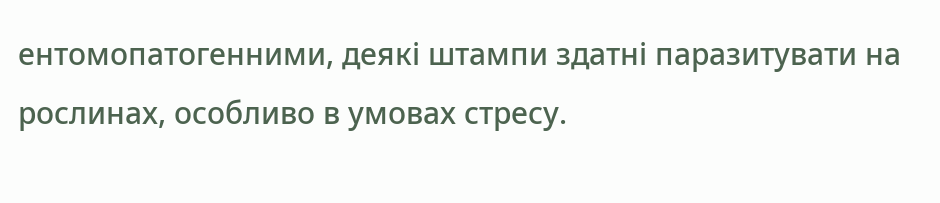ентомопатогенними, деякі штампи здатні паразитувати на рослинах, особливо в умовах стресу.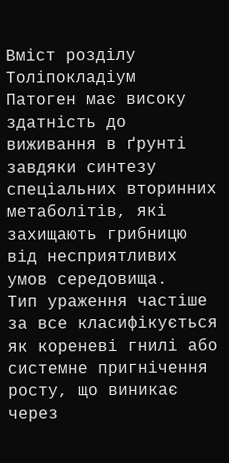Вміст розділу
Толіпокладіум
Патоген має високу здатність до виживання в ґрунті завдяки синтезу спеціальних вторинних метаболітів, які захищають грибницю від несприятливих умов середовища.
Тип ураження частіше за все класифікується як кореневі гнилі або системне пригнічення росту, що виникає через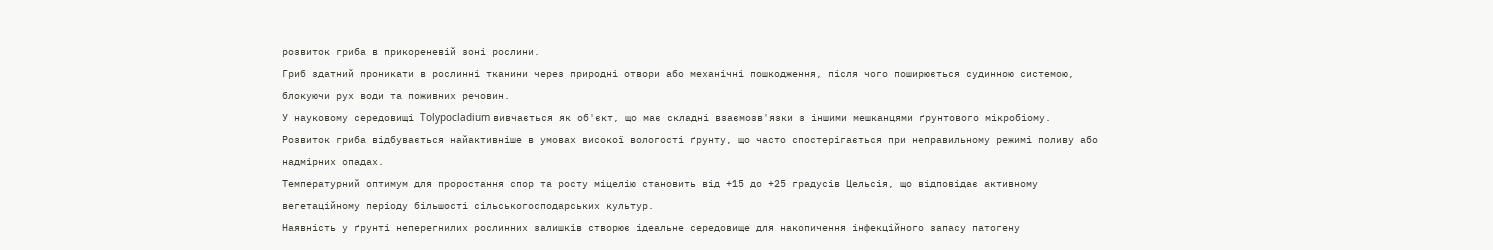розвиток гриба в прикореневій зоні рослини.
Гриб здатний проникати в рослинні тканини через природні отвори або механічні пошкодження, після чого поширюється судинною системою, блокуючи рух води та поживних речовин.
У науковому середовищі Tolypocladium вивчається як об'єкт, що має складні взаємозв'язки з іншими мешканцями ґрунтового мікробіому.
Розвиток гриба відбувається найактивніше в умовах високої вологості ґрунту, що часто спостерігається при неправильному режимі поливу або надмірних опадах.
Температурний оптимум для проростання спор та росту міцелію становить від +15 до +25 градусів Цельсія, що відповідає активному вегетаційному періоду більшості сільськогосподарських культур.
Наявність у ґрунті неперегнилих рослинних залишків створює ідеальне середовище для накопичення інфекційного запасу патогену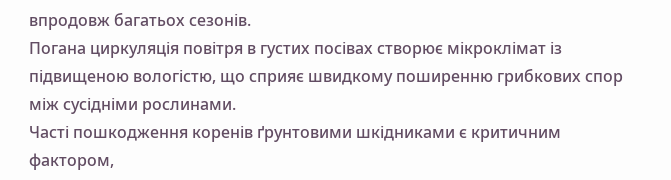впродовж багатьох сезонів.
Погана циркуляція повітря в густих посівах створює мікроклімат із підвищеною вологістю, що сприяє швидкому поширенню грибкових спор між сусідніми рослинами.
Часті пошкодження коренів ґрунтовими шкідниками є критичним фактором,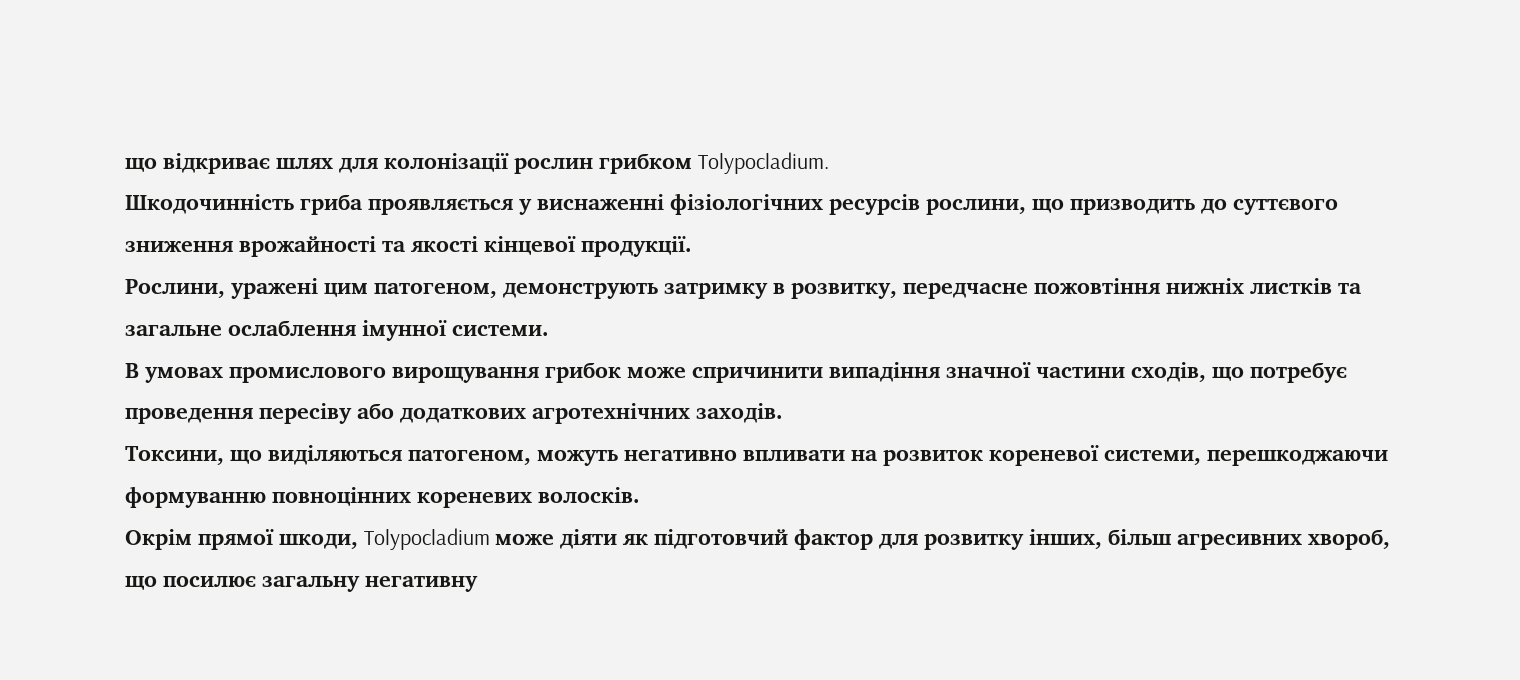що відкриває шлях для колонізації рослин грибком Tolypocladium.
Шкодочинність гриба проявляється у виснаженні фізіологічних ресурсів рослини, що призводить до суттєвого зниження врожайності та якості кінцевої продукції.
Рослини, уражені цим патогеном, демонструють затримку в розвитку, передчасне пожовтіння нижніх листків та загальне ослаблення імунної системи.
В умовах промислового вирощування грибок може спричинити випадіння значної частини сходів, що потребує проведення пересіву або додаткових агротехнічних заходів.
Токсини, що виділяються патогеном, можуть негативно впливати на розвиток кореневої системи, перешкоджаючи формуванню повноцінних кореневих волосків.
Окрім прямої шкоди, Tolypocladium може діяти як підготовчий фактор для розвитку інших, більш агресивних хвороб, що посилює загальну негативну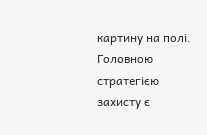картину на полі.
Головною стратегією захисту є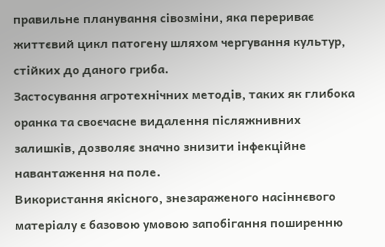правильне планування сівозміни, яка перериває життєвий цикл патогену шляхом чергування культур, стійких до даного гриба.
Застосування агротехнічних методів, таких як глибока оранка та своєчасне видалення післяжнивних залишків, дозволяє значно знизити інфекційне навантаження на поле.
Використання якісного, знезараженого насіннєвого матеріалу є базовою умовою запобігання поширенню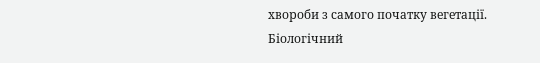хвороби з самого початку вегетації.
Біологічний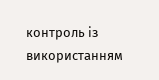контроль із використанням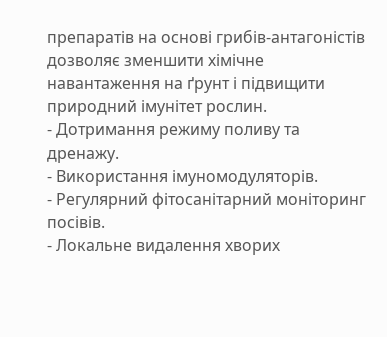препаратів на основі грибів-антагоністів дозволяє зменшити хімічне навантаження на ґрунт і підвищити природний імунітет рослин.
- Дотримання режиму поливу та дренажу.
- Використання імуномодуляторів.
- Регулярний фітосанітарний моніторинг посівів.
- Локальне видалення хворих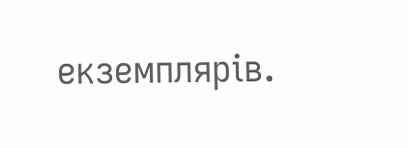екземплярів.